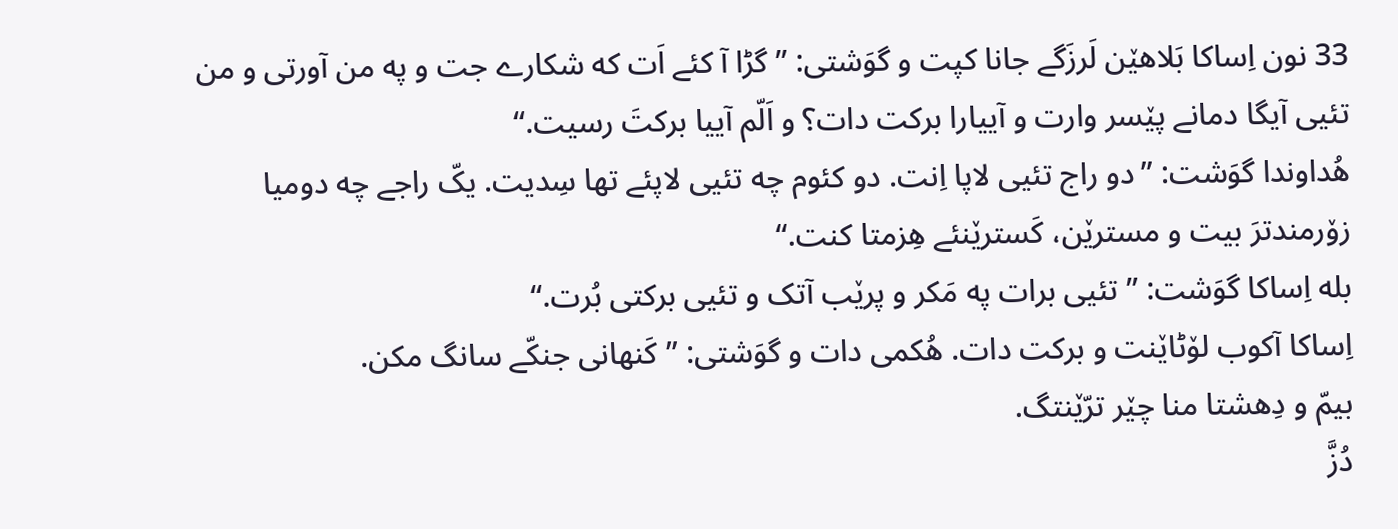33 نون اِساکا بَلاهێن لَرزَگے جانا کپت و گوَشتی: ”گڑا آ کئے اَت که شکارے جت و په من آورتی و من تئیی آیگا دمانے پێسر وارت و آییارا برکت دات؟ و اَلّم آییا برکتَ رسیت.“
هُداوندا گوَشت: ”دو راج تئیی لاپا اِنت. دو کئوم چه تئیی لاپئے تها سِدیت. یکّ راجے چه دومیا زۆرمندترَ بیت و مسترێن، کَسترێنئے هِزمتا کنت.“
بله اِساکا گوَشت: ”تئیی برات په مَکر و پرێب آتک و تئیی برکتی بُرت.“
اِساکا آکوب لۆٹاێنت و برکت دات. هُکمی دات و گوَشتی: ”کَنهانی جنکّے سانگ مکن.
بیمّ و دِهشتا منا چێر ترّێنتگ.
دُزَّ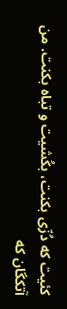کئیت که دُزّی بکنت، بکُشیت و تباه بکنت. من آتکگان که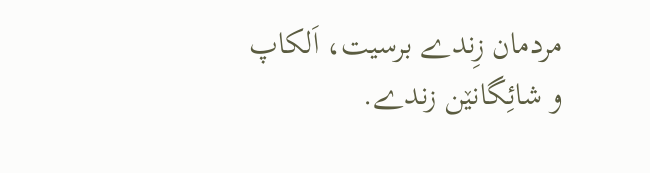مردمان زِندے برسیت، اَلکاپ و شائِگانێن زندے.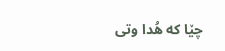چێا که هُدا وتی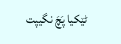ٹێکیا پَچَ نگیپت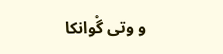و وتی گْوانکا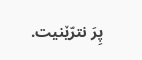پِرَ نترّێنیت.